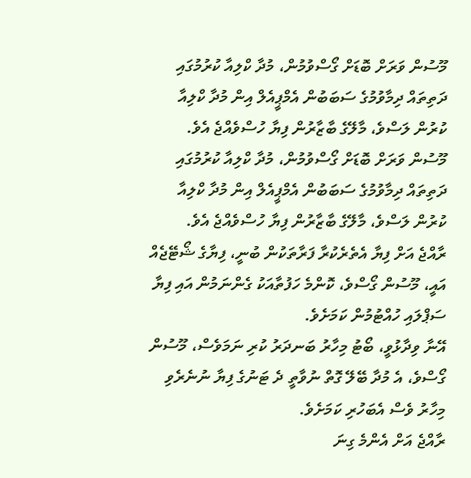މޫސުން ވަރަށް ބޮޑަށް ގޯސްވުމުން، މުދާ ކްލިއާ ކުރުމުގައި ދަތިތައް ދިމާވުމުގެ ސަބަބުން އެމްޕީއެލް އިން މުދާ ކްލިއާ ކުރުން ލަސްވެ، މާލޭގެ ބާޒާރުން ފިޔާ ހުސްވެއްޖެ އެވެ.
މޫސުން ވަރަށް ބޮޑަށް ގޯސްވުމުން، މުދާ ކްލިއާ ކުރުމުގައި ދަތިތައް ދިމާވުމުގެ ސަބަބުން އެމްޕީއެލް އިން މުދާ ކްލިއާ ކުރުން ލަސްވެ، މާލޭގެ ބާޒާރުން ފިޔާ ހުސްވެއްޖެ އެވެ.
ރާއްޖެ އަށް ފިޔާ އެތެރެކުރާ ފަރާތަކުން ބުނީ، ފިޔާގެ ޝޯޓޭޖެއް އައީ، މޫސުން ގޯސްވެ، ކޮންމެ ހަފުތާއަކު ގެންނަމުން އައި ފިޔާ ސަޕްލައި ހުއްޓުމުން ކަމަށެވެ.
އޭނާ ވިދާޅުވީ، ބޯޓު މިހާރު ބަނދަރު ކުރި ނަމަވެސް، މޫސުން ގޯސްވެ، އެ މުދާ ބޭލޭ ގޮތް ނުވާތީ ދެ ޓަނުގެ ފިޔާ ނުނެރެވި މިހާރު ވެސް އެބަހުރި ކަމަށެވެ.
ރާއްޖެ އަށް އެންމެ ގިނަ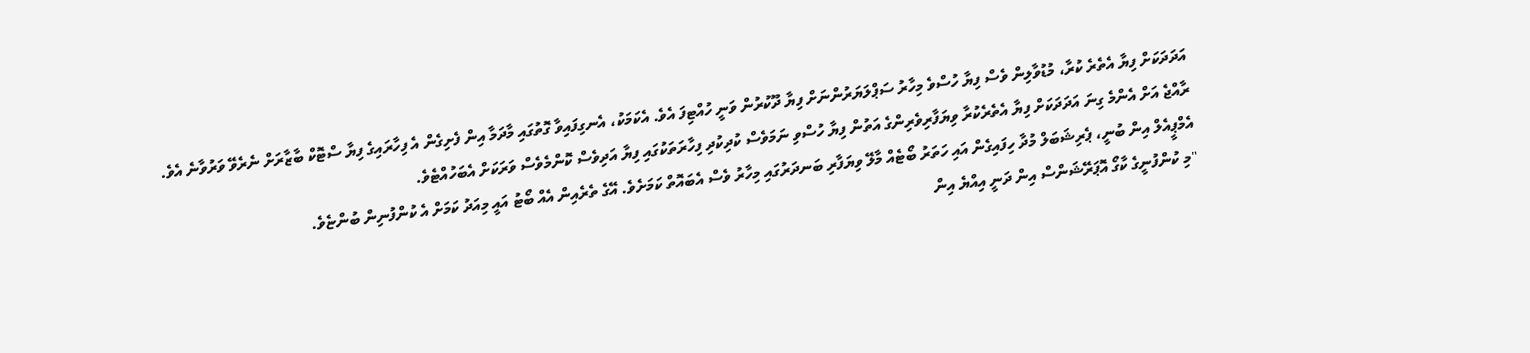އަދަދަކަށް ފިޔާ އެތެރެ ކުރާ، މުޑުވާލިން ވެސް ފިޔާ ހުސްވެ މިހާރު ސަޕްލަޔަރުންނަށް ފިޔާ ދޫކުރުން ވަނީ ހުއްޓިފަ އެވެ. އެކަމަކު، އެނގިފައިވާ ގޮތުގައި މާދަމާ އިން ފެށިގެން އެ ފިހާރައިގެ ފިޔާ ސްޓޮކް ބާޒާރަށް ނެރެވޭ ވަރުވާނެ އެވެ.
ރާއްޖެ އަށް އެންމެ ގިނަ އަދަދަކަށް ފިޔާ އެތެރެކުރާ ވިޔަފާރިވެރިންގެ އަތުން ފިޔާ ހުސްވި ނަމަވެސް ކުދިކުދި ފިހާރަތަކުގައި ފިޔާ އަދިވެސް ކޮންމެވެސް ވަރަކަށް އެބަހުއްޓެވެ.
އެމްޕީއެލް އިން ބުނީ، ޕެރިޝަބަލް މުދާ ހިފައިގެން އައި ހަތަރު ބޯޓެއް މާލޭ ވިޔަފާރި ބަނދަރުގައި މިހާރު ވެސް އެބައޮތް ކަމަށެވެ. އޭގެ ތެރެއިން އެއް ބޯޓު އައީ މިއަދު ކަމަށް އެ ކުންފުނިން ބުންޏެވެ.
"މި ކުންފުނީގެ ކާގޯ އޮޕަރޭޝަންސް އިން ދަނީ އިއްޔެ އިން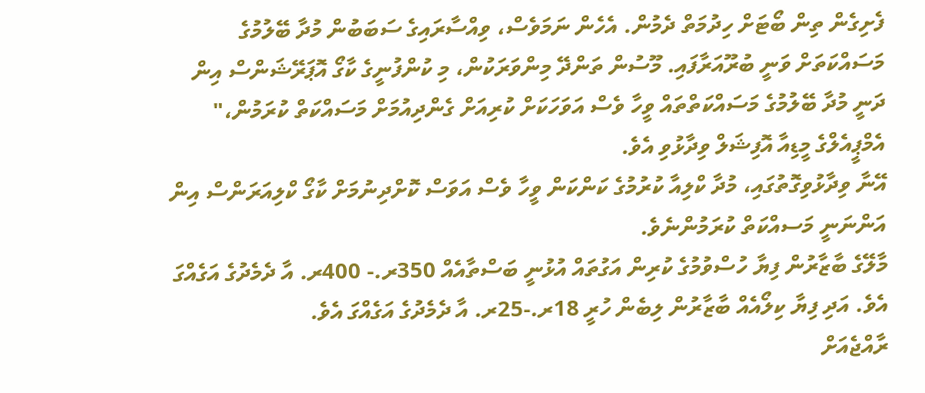ފެށިގެން ތިން ބޯޓަށް ހިދުމަތް ދެމުން. އެހެން ނަމަވެސް، ވިއްސާރައިގެ ސަބަބުން މުދާ ބޭލުމުގެ މަސައްކަތަށް ވަނީ ބުރޫއަރާފައި. މޫސުން ތަންދޭ މިންވަރަކުން، މި ކުންފުނީގެ ކާގޯ އޮޕަރޭޝަންސް އިން ދަނީ މުދާ ބޭލުމުގެ މަސައްކަތްތައް ވީހާ ވެސް އަވަހަކަށް ކުރިއަށް ގެންދިއުމަށް މަސައްކަތް ކުރަމުން،" އެމްޕީއެލްގެ މީޑިއާ އޮފިޝަލް ވިދާޅުވި އެވެ.
އޭނާ ވިދާޅުވިގޮތުގައި، މުދާ ކްލިއާ ކުރުމުގެ ކަންކަން ވީހާ ވެސް އަވަސް ކޮށްދިނުމަށް ކާގޯ ކްލިއަރަންސް އިން އަންނަނީ މަސއްކަތް ކުރަމުންނެވެ.
މާލޭގެ ބާޒާރުން ފިޔާ ހުސްވުމުގެ ކުރިން އަގުތައް އުޅުނީ ބަސްތާއެއް 350ރ.- 400ރ. އާ ދެމެދުގެ އަގެއްގަ އެވެ. އަދި ފިޔާ ކިލޯއެއް ބާޒާރުން ލިބެން ހުރީ 18ރ.-25ރ. އާ ދެމެދުގެ އަގެއްގަ އެވެ.
ރާއްޖެއަށް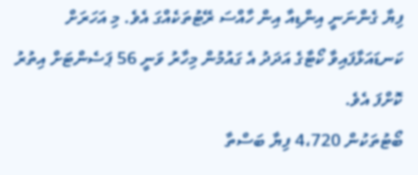ފިޔާ ގެންނަނީ އިންޑިއާ އިން ހާއްސަ ރޭޓުތަކެއްގަ އެވެ. މި އަހަރަށް ކަނޑައަޅާފައިވާ ކޯޓާގެ އަދަދު އެ ގައުމުން މިހާރު ވަނީ 56 ޕަސެންޓަށް އިތުރު ކޮށްފަ އެވެ.
ބޯޓުތަކުން 4،720 ފިޔާ ބަސްތާ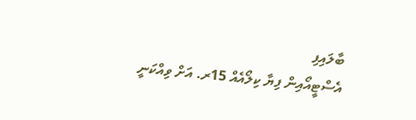ބާލައިފި
އެސްޓީއޯއިން ފިޔާ ކިލޯއެއް 15ރ. އަށް ވިއްކަނީ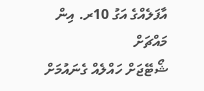އާފަލެއްގެ އަގު 10ރ. އިން މައްޗަށް
ޝޯޓޭޖަށް ހައްލެއް ގެނައުމަށް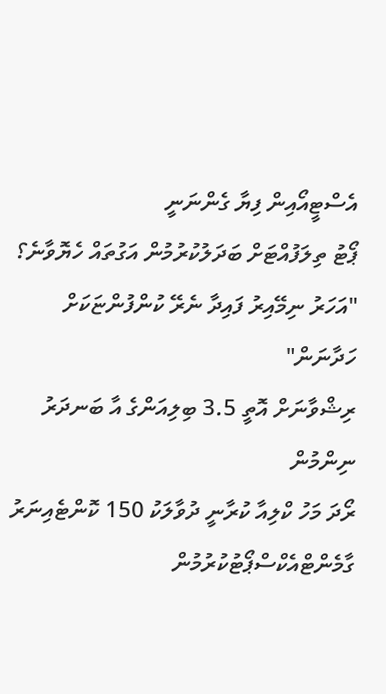އެސްޓީއޯއިން ފިޔާ ގެންނަނީ
ޕޯޓު ތިލަފުއްޓަށް ބަދަލުކުރުމުން އަގުތައް ހެޔޮވާނެ؟
"އަހަރު ނިމޭއިރު ފައިދާ ނެރޭ ކުންފުންޏަކަށް ހަދާނަން"
ރިޝްވާނަށް އޮތީ 3.5 ބިލިއަންގެ އާ ބަނދަރު ނިންމުން
ރޯދަ މަހު ކްލިއާ ކުރާނީ ދުވާލަކު 150 ކޮންޓެއިނަރު
ގާމެންޓްއެކްސްޕޯޓުކުރުމުން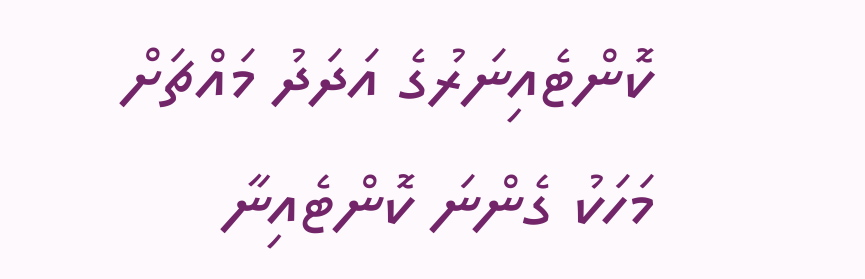ކޮންޓެއިނަރުގެ އަދަދު މައްޗަށް
މަހަކު ގެންނަ ކޮންޓެއިނާ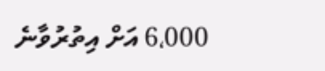6،000 އަށް އިތުރުވާނެ